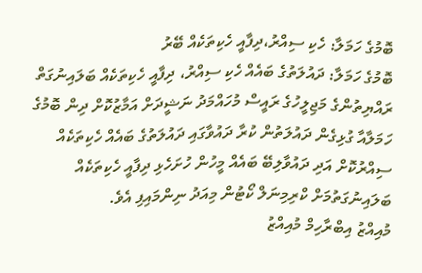ބޮމުގެ ހަމަލާ: ހެކި ސިއްރު،ދިފާއީ ހެކިތަކެއް ބޭރު
ބޮމުގެ ހަމަލާ: ދައުލަތުގެ ބައެއް ހެކި ސިއްރު، ދިފާއީ ހެކިތަކެއް ބަލައިނުގަތް
ރައްޔިތުންގެ މަޖިލީހުގެ ރައީސް މުހައްމަދު ނަޝީދަށް އަމާޒުކޮށް ދިން ބޮމުގެ ހަމަލާއާ ގުޅިގެން ދައުލަތުން ކުރާ ދައުވާގައި ދައުލަތުގެ ބައެއް ހެކިތަކެއް ސިއްރުކޮށް އަދި ދައުވާލިބޭ ބައެއް މީހުން ހުށަހެޅި ދިފާއީ ހެކިތަކެއް ބަލައިނުގަތުމަށް ކްރިމިނަލް ކޯޓުން މިއަދު ނިންމައިފި އެވެ.
މުއިއްޒު އިބްރާހިމް މުއިއްޒު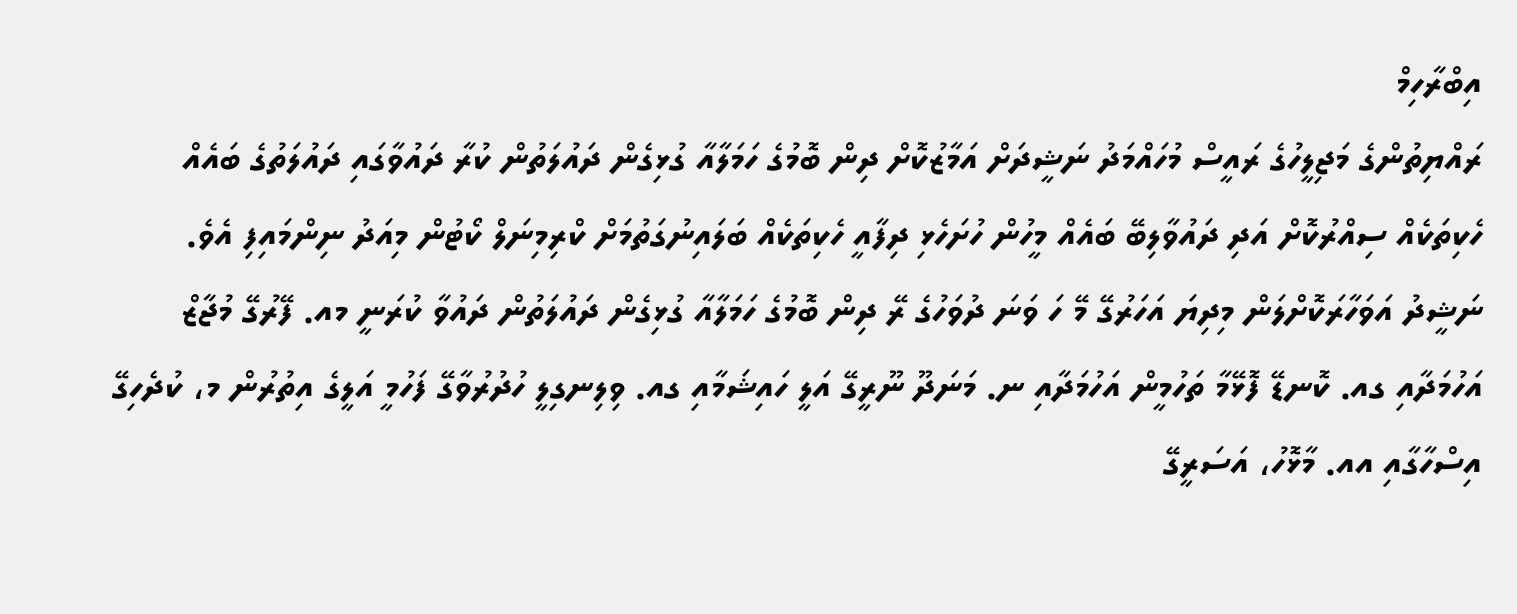އިބްރާހިމް
ރައްޔިތުންގެ މަޖިލީހުގެ ރައީސް މުހައްމަދު ނަޝީދަށް އަމާޒުކޮށް ދިން ބޮމުގެ ހަމަލާއާ ގުޅިގެން ދައުލަތުން ކުރާ ދައުވާގައި ދައުލަތުގެ ބައެއް ހެކިތަކެއް ސިއްރުކޮށް އަދި ދައުވާލިބޭ ބައެއް މީހުން ހުށަހެޅި ދިފާއީ ހެކިތަކެއް ބަލައިނުގަތުމަށް ކްރިމިނަލް ކޯޓުން މިއަދު ނިންމައިފި އެވެ.
ނަޝީދު އަވަހާރަކޮށްލަން މިދިޔަ އަހަރުގޭ މޭ ހަ ވަނަ ދުވަހުގެ ރޭ ދިން ބޮމުގެ ހަމަލާއާ ގުޅިގެން ދައުލަތުން ދައުވާ ކުރަނީ މއ. ފޭރުގޭ މުޖާޒް އަހުމަދާއި ގއ. ކޮނޑޭ ފޮޅޭމާ ތަހުމީން އަހުމަދާއި ނ. މަނަދޫ ނޫރީގޭ އަލީ ހައިޝަމާއި ގއ. ވިލިނގިލީ ހުދުރުވާގޭ ފަހުމީ އަލީގެ އިތުރުން މ، ކުދެހިގޭ އިސްހާގާއި އއ. މާޅޮހު، އަސަރީގޭ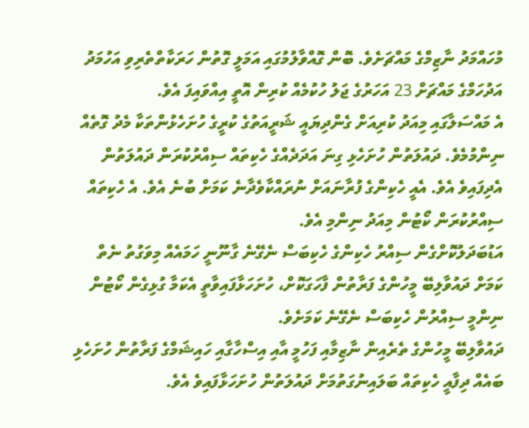މުހައްމަދު ނާޒިމްގެ މައްޗަށެވެ. ބޮން ގޮއްވާލުމުގައި އަމަލީ ގޮތުން ހަރަކާތްތެރިވި އަހުމަދު އަދުހަމްގެ މައްޗަށް 23 އަހަރުގެ ޖަލު ހުކުމެއް ކުރިން އޮތީ އިއްވައިފަ އެވެ.
އެ މައްސަލާގައި މިއަދު ކުރިއަށް ގެންދިޔައީ ޝަރީއަތުގެ ކުރީގެ ހުށަހެޅުންތަކާ މެދު ގޮތެއް ނިންމުމެވެ. ދައުލަތުން ހުށަހެޅި ގިނަ އަދަދެއްގެ ހެކިތައް ސިއްރުކުރަން ދައުލަތުން އެދިފައިވެ އެވެ. އެއީ ހެކިންގެ ފުރާނައަށް ނުރައްކާވެދާނެ ކަމަށް ބުނެ އެވެ. އެ ހެކިތައް ސިއްރުކުރަން ކޯޓުން މިއަދު ނިންމި އެވެ.
އަޑުބަދަލުކޮށްގެން ސިއްރު ހެކިންގެ ހެކިބަސް ނެގޭނެ ގާނޫނީ ހަމައެއް މިވަގުތު ނެތް ކަމަށް ދައުވާލިބޭ މީހުންގެ ފަރާތުން ފާހަގަކޮށް، ހުށަހަޅާފައިވާތީ އެކަމާ ގުޅިގެން ކޯޓުން ނިންމީ ސިއްރުން ހެކިބަސް ނެގޭނެ ކަމަށެވެ.
ދައުވާލިބޭ މީހުންގެ ތެރެއިން ނާޒިމާއި ފަހުމީ އާއި އިސްހާގާއި ހައިޝަމްގެ ފަރާތުން ހުށަހެޅި ބައެއް ދިފާއީ ހެކިތައް ބަލައިނުގަތުމަށް ދައުލަތުން ހުށަހަޅާފައިވެ އެވެ.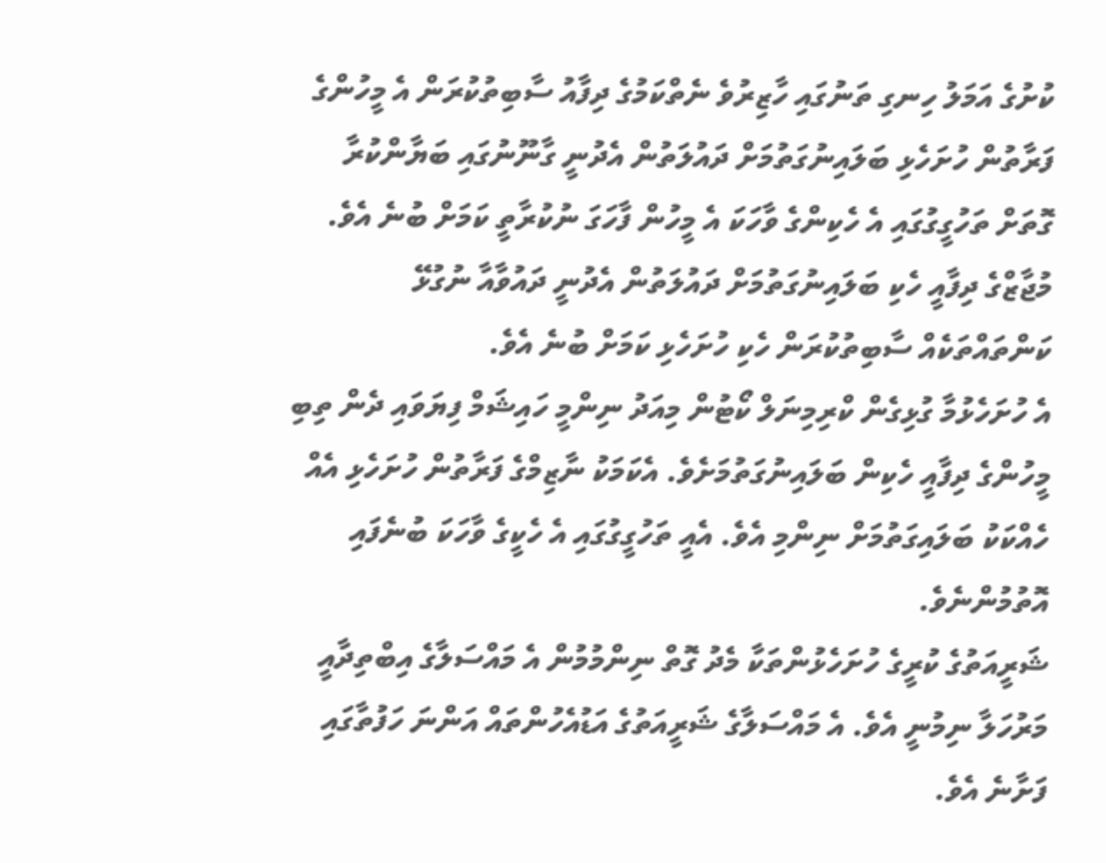ކުށުގެ އަމަލު ހިނގި ތަނުގައި ހާޒިރުވެ ނެތްކަމުގެ ދިފާއު ސާބިތުކުރަން އެ މީހުންގެ ފަރާތުން ހުށަހެޅި ބަލައިނުގަތުމަށް ދައުލަތުން އެދުނީ ގާނޫނުގައި ބަޔާންކުރާ ގޮތަށް ތަހުގީގުގައި އެ ހެކިންގެ ވާހަކަ އެ މީހުން ފާހަގަ ނުކުރާތީ ކަމަށް ބުނެ އެވެ.
މުޖާޒްގެ ދިފާއީ ހެކި ބަލައިނުގަތުމަށް ދައުލަތުން އެދުނީ ދައުވާއާ ނުގުޅޭ ކަންތައްތަކެއް ސާބިތުކުރަން ހެކި ހުށަހެޅި ކަމަށް ބުނެ އެވެ.
އެ ހުށަހެޅުމާ ގުޅިގެން ކްރިމިނަލް ކޯޓުން މިއަދު ނިންމީ ހައިޝަމް ފިޔަވައި ދެން ތިބި މީހުންގެ ދިފާއީ ހެކިން ބަލައިނުގަތުމަށެވެ. އެކަމަކު ނާޒިމްގެ ފަރާތުން ހުށަހެޅި އެއް ހެއްކަކު ބަލައިގަތުމަށް ނިންމި އެވެ. އެއީ ތަހުގީގުގައި އެ ހެކީގެ ވާހަކަ ބުނެފައި އޮތުމުންނެވެ.
ޝަރީއަތުގެ ކުރީގެ ހުށަހެޅުންތަކާ މެދު ގޮތް ނިންމުމުން އެ މައްސަލާގެ އިބްތިދާއީ މަރުހަލާ ނިމުނީ އެވެ. އެ މައްސަލާގެ ޝަރީއަތުގެ އަޑުއެހުންތައް އަންނަ ހަފުތާގައި ފަށާނެ އެވެ.